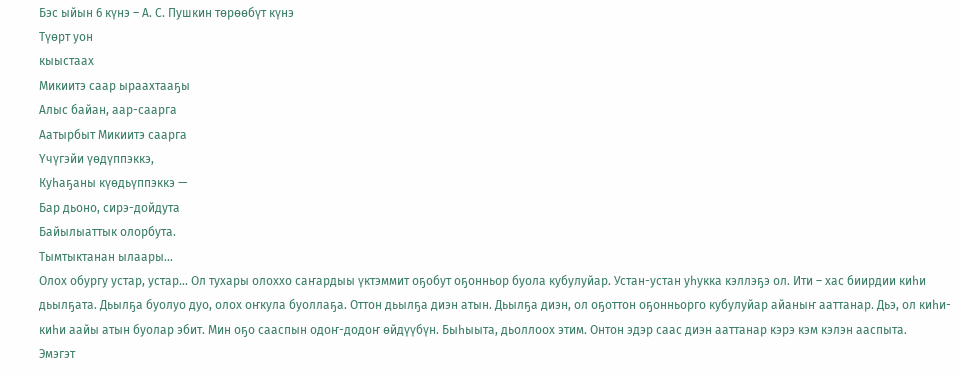Бэс ыйын 6 күнэ – А. С. Пушкин төрөөбүт күнэ
Түөрт уон
кыыстаах
Микиитэ саар ыраахтааҕы
Алыс байан, аар-саарга
Аатырбыт Микиитэ саарга
Үчүгэйи үөдүппэккэ,
Куһаҕаны күөдьүппэккэ —
Бар дьоно, сирэ-дойдута
Байылыаттык олорбута.
Тымтыктанан ылаары...
Олох обургу устар, устар... Ол тухары олоххо саҥардыы үктэммит оҕобут оҕонньор буола кубулуйар. Устан-устан уһукка кэллэҕэ ол. Ити – хас биирдии киһи дьылҕата. Дьылҕа буолуо дуо, олох оҥкула буоллаҕа. Оттон дьылҕа диэн атын. Дьылҕа диэн, ол оҕоттон оҕонньорго кубулуйар айаныҥ ааттанар. Дьэ, ол киһи-киһи аайы атын буолар эбит. Мин оҕо сааспын одоҥ-додоҥ өйдүүбүн. Быһыыта, дьоллоох этим. Онтон эдэр саас диэн ааттанар кэрэ кэм кэлэн ааспыта.
Эмэгэт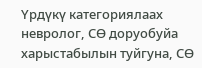Үрдүкү категориялаах невролог, СӨ доруобуйа харыстабылын туйгуна, СӨ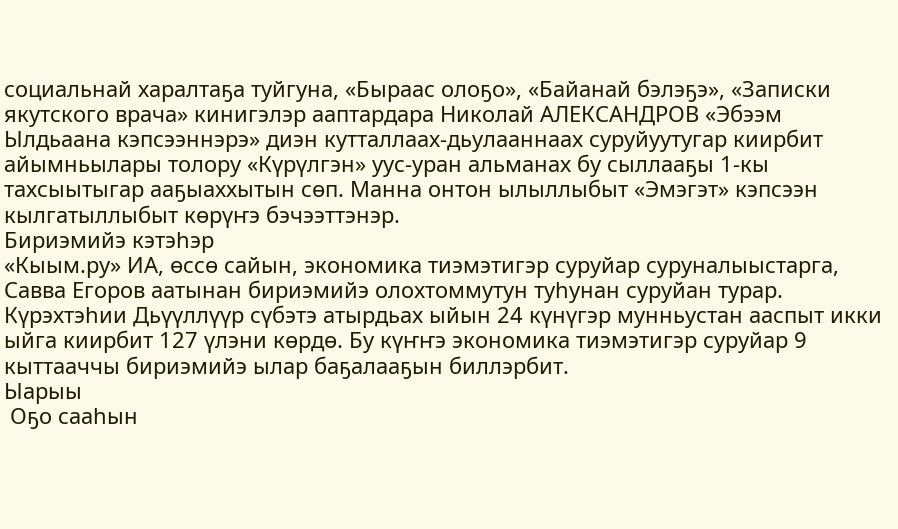социальнай харалтаҕа туйгуна, «Быраас олоҕо», «Байанай бэлэҕэ», «Записки якутского врача» кинигэлэр ааптардара Николай АЛЕКСАНДРОВ «Эбээм Ылдьаана кэпсээннэрэ» диэн кутталлаах-дьулааннаах суруйуутугар киирбит айымньылары толору «Күрүлгэн» уус-уран альманах бу сыллааҕы 1-кы тахсыытыгар ааҕыаххытын сөп. Манна онтон ылыллыбыт «Эмэгэт» кэпсээн кылгатыллыбыт көрүҥэ бэчээттэнэр.
Бириэмийэ кэтэһэр
«Кыым.ру» ИА, өссө сайын, экономика тиэмэтигэр суруйар суруналыыстарга, Савва Егоров аатынан бириэмийэ олохтоммутун туһунан суруйан турар.
Күрэхтэһии Дьүүллүүр сүбэтэ атырдьах ыйын 24 күнүгэр мунньустан ааспыт икки ыйга киирбит 127 үлэни көрдө. Бу күҥҥэ экономика тиэмэтигэр суруйар 9 кыттааччы бириэмийэ ылар баҕалааҕын биллэрбит.
Ыарыы
 Оҕо сааһын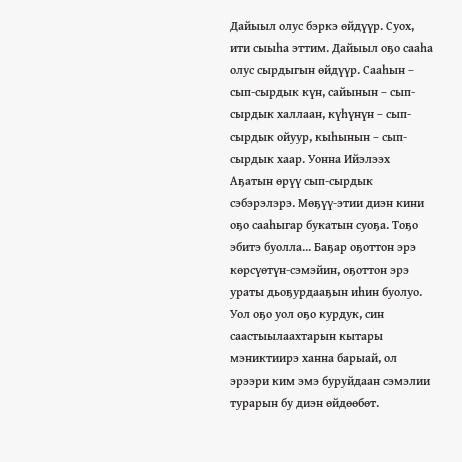Дайыыл олус бэркэ өйдүүр. Суох, ити сыыһа эттим. Дайыыл оҕо сааһа олус сырдыгын өйдүүр. Сааһын – сып-сырдык күн, сайынын – сып-сырдык халлаан, күһүнүн – сып-сырдык ойуур, кыһынын – сып-сырдык хаар. Уонна Ийэлээх Аҕатын өрүү сып-сырдык сэбэрэлэрэ. Мөҕүү-этии диэн кини оҕо сааһыгар букатын суоҕа. Тоҕо эбитэ буолла... Баҕар оҕоттон эрэ көрсүөтүн-сэмэйин, оҕоттон эрэ ураты дьоҕурдааҕын иһин буолуо. Уол оҕо уол оҕо курдук, син саастыылаахтарын кытары мэниктиирэ ханна барыай, ол эрээри ким эмэ буруйдаан сэмэлии турарын бу диэн өйдөөбөт.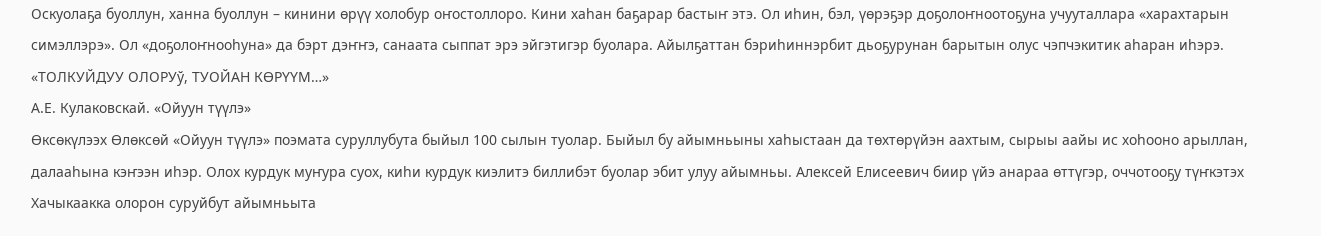Оскуолаҕа буоллун, ханна буоллун – кинини өрүү холобур оҥостоллоро. Кини хаһан баҕарар бастыҥ этэ. Ол иһин, бэл, үөрэҕэр доҕолоҥноотоҕуна учууталлара «харахтарын симэллэрэ». Ол «доҕолоҥнооһуна» да бэрт дэҥҥэ, санаата сыппат эрэ эйгэтигэр буолара. Айылҕаттан бэриһиннэрбит дьоҕурунан барытын олус чэпчэкитик аһаран иһэрэ.
«ТОЛКУЙДУУ ОЛОРУў, ТУОЙАН КӨРҮҮМ…»
А.Е. Кулаковскай. «Ойуун түүлэ»
Өксөкүлээх Өлөксөй «Ойуун түүлэ» поэмата суруллубута быйыл 100 сылын туолар. Быйыл бу айымньыны хаһыстаан да төхтөрүйэн аахтым, сырыы аайы ис хоһооно арыллан, далааһына кэҥээн иһэр. Олох курдук муҥура суох, киһи курдук киэлитэ биллибэт буолар эбит улуу айымньы. Алексей Елисеевич биир үйэ анараа өттүгэр, оччотооҕу түҥкэтэх Хачыкаакка олорон суруйбут айымньыта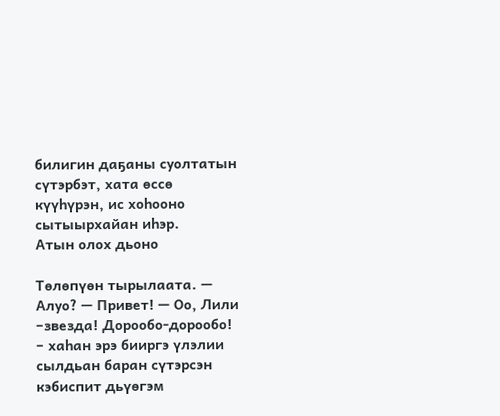билигин даҕаны суолтатын сүтэрбэт, хата өссө күүһүрэн, ис хоһооно сытыырхайан иһэр.
Атын олох дьоно

Төлөпүөн тырылаата. — Алуо? — Привет! — Оо, Лили –звезда! Дорообо-дорообо! – хаһан эрэ бииргэ үлэлии сылдьан баран сүтэрсэн кэбиспит дьүөгэм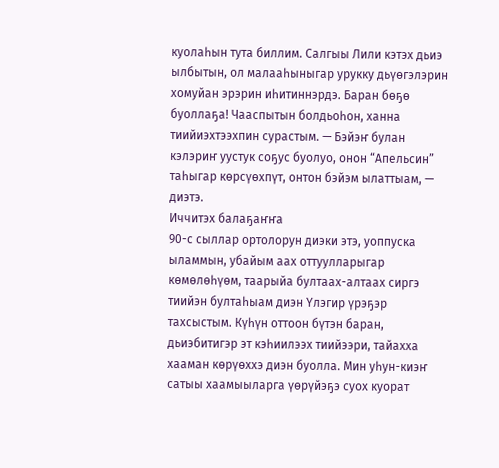куолаһын тута биллим. Салгыы Лили кэтэх дьиэ ылбытын, ол малааһыныгар урукку дьүөгэлэрин хомуйан эрэрин иһитиннэрдэ. Баран бөҕө буоллаҕа! Чааспытын болдьоһон, ханна тиийиэхтээхпин сурастым. — Бэйэҥ булан кэлэриҥ уустук соҕус буолуо, онон “Апельсин” таһыгар көрсүөхпүт, онтон бэйэм ылаттыам, — диэтэ.
Иччитэх балаҕаҥҥа
90-с сыллар ортолорун диэки этэ, уоппуска ыламмын, убайым аах оттуулларыгар көмөлөһүөм, таарыйа бултаах-алтаах сиргэ тиийэн бултаһыам диэн Үлэгир үрэҕэр тахсыстым. Күһүн оттоон бүтэн баран, дьиэбитигэр эт кэһиилээх тиийээри, тайахха хааман көрүөххэ диэн буолла. Мин уһун-киэҥ сатыы хаамыыларга үөрүйэҕэ суох куорат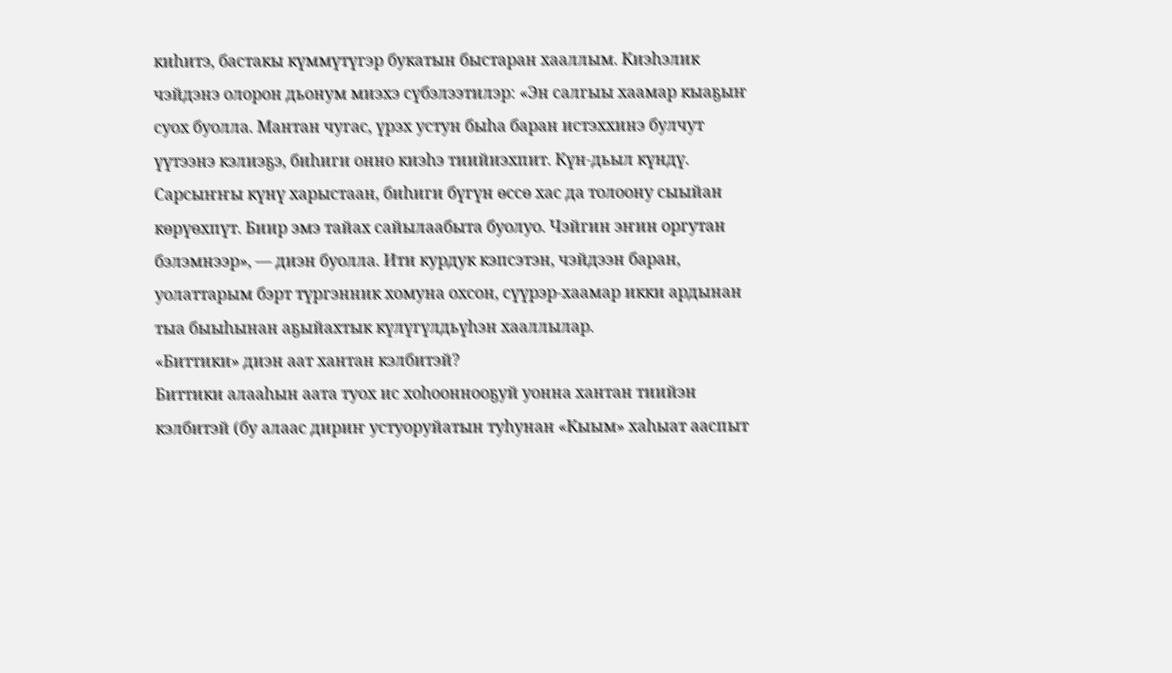киһитэ, бастакы күммүтүгэр букатын быстаран хааллым. Киэһэлик чэйдэнэ олорон дьонум миэхэ сүбэлээтилэр: «Эн салгыы хаамар кыаҕыҥ суох буолла. Мантан чугас, үрэх устун быһа баран истэххинэ булчут үүтээнэ кэлиэҕэ, биһиги онно киэһэ тиийиэхпит. Күн-дьыл күндү. Сарсыҥҥы күнү харыстаан, биһиги бүгүн өссө хас да толоону сыыйан көрүөхпүт. Биир эмэ тайах сайылаабыта буолуо. Чэйгин эҥин оргутан бэлэмнээр», — диэн буолла. Ити курдук кэпсэтэн, чэйдээн баран, уолаттарым бэрт түргэнник хомуна охсон, сүүрэр-хаамар икки ардынан тыа быыһынан аҕыйахтык күлүгүлдьүһэн хааллылар.
«Биттики» диэн аат хантан кэлбитэй?
Биттики алааһын аата туох ис хоһооннооҕуй уонна хантан тиийэн кэлбитэй (бу алаас дириҥ устуоруйатын туһунан «Кыым» хаһыат ааспыт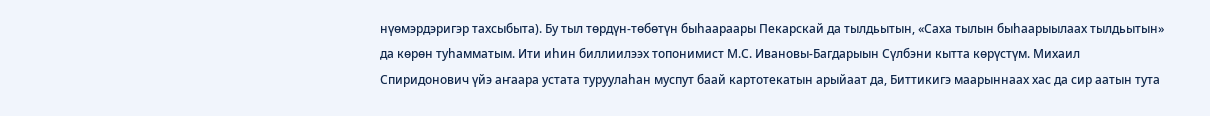нүөмэрдэригэр тахсыбыта). Бу тыл төрдүн-төбөтүн быһаараары Пекарскай да тылдьытын, «Саха тылын быһаарыылаах тылдьытын» да көрөн туһамматым. Ити иһин биллиилээх топонимист М.С. Ивановы-Багдарыын Сүлбэни кытта көрүстүм. Михаил Спиридонович үйэ аҥаара устата туруулаһан муспут баай картотекатын арыйаат да, Биттикигэ маарыннаах хас да сир аатын тута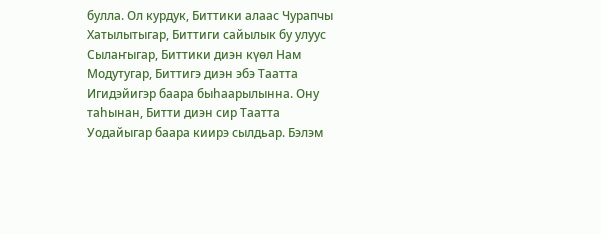булла. Ол курдук, Биттики алаас Чурапчы Хатылытыгар, Биттиги сайылык бу улуус Сылаҥыгар, Биттики диэн күөл Нам Модутугар, Биттигэ диэн эбэ Таатта Игидэйигэр баара быһаарылынна. Ону таһынан, Битти диэн сир Таатта Уодайыгар баара киирэ сылдьар. Бэлэм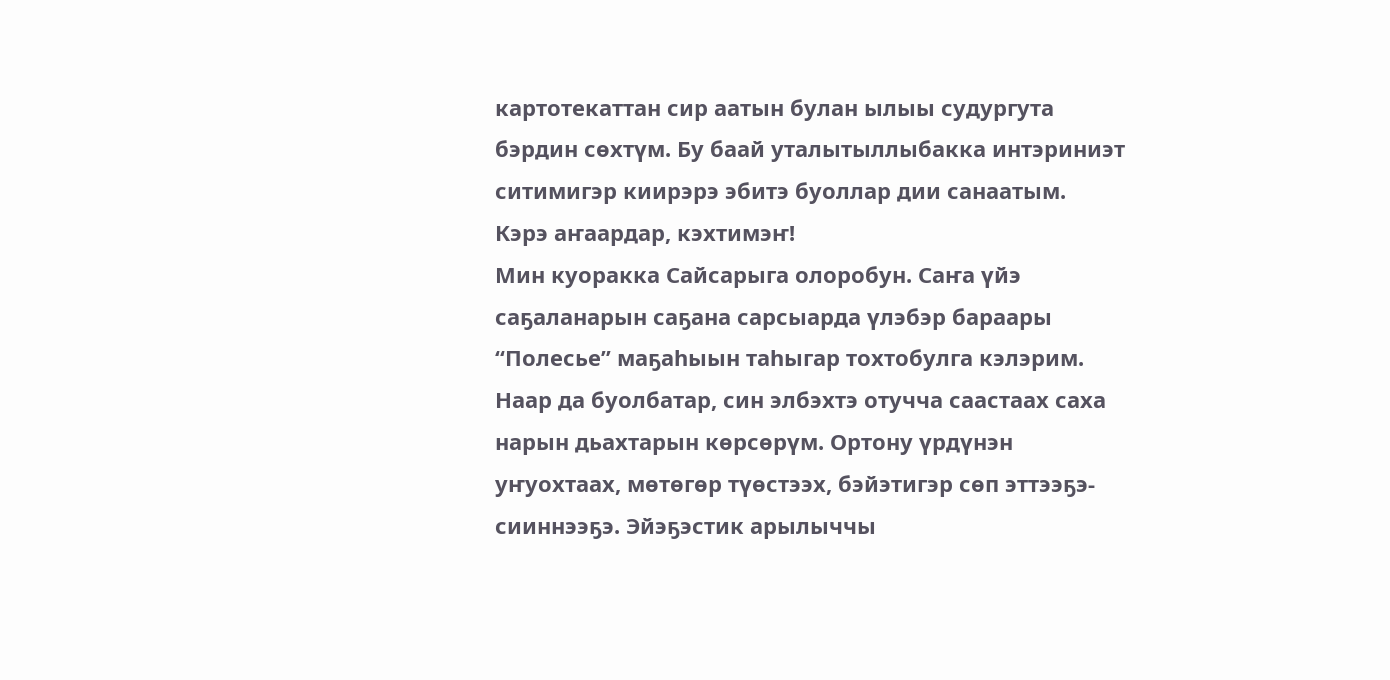картотекаттан сир аатын булан ылыы судургута бэрдин сөхтүм. Бу баай уталытыллыбакка интэриниэт ситимигэр киирэрэ эбитэ буоллар дии санаатым.
Кэрэ аҥаардар, кэхтимэҥ!
Мин куоракка Сайсарыга олоробун. Саҥа үйэ саҕаланарын саҕана сарсыарда үлэбэр бараары “Полесье” маҕаһыын таһыгар тохтобулга кэлэрим. Наар да буолбатар, син элбэхтэ отучча саастаах саха нарын дьахтарын көрсөрүм. Ортону үрдүнэн уҥуохтаах, мөтөгөр түөстээх, бэйэтигэр сөп эттээҕэ-сииннээҕэ. Эйэҕэстик арылыччы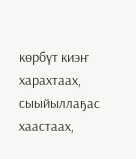көрбүт киэҥ харахтаах, сыыйыллаҕас хаастаах,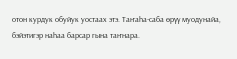отон курдук обуйук уостаах этэ. Таҥаһа-саба өрүү муодунайа, бэйэтигэр наһаа барсар гына таҥнара.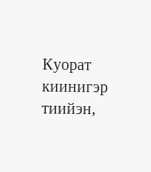Куорат киинигэр тиийэн,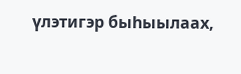үлэтигэр быһыылаах,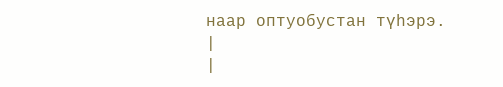наар оптуобустан түһэрэ.
|
|